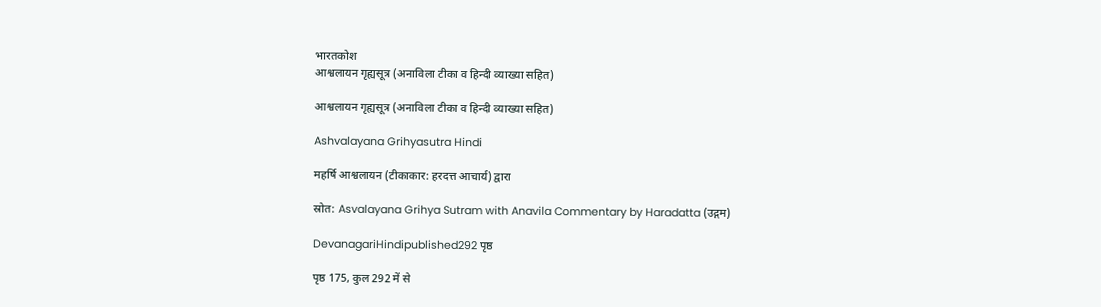भारतकोश
आश्वलायन गृह्यसूत्र (अनाविला टीका व हिन्दी व्याख्या सहित)

आश्वलायन गृह्यसूत्र (अनाविला टीका व हिन्दी व्याख्या सहित)

Ashvalayana Grihyasutra Hindi

महर्षि आश्वलायन (टीकाकार: हरदत्त आचार्य) द्वारा

स्रोत: Asvalayana Grihya Sutram with Anavila Commentary by Haradatta (उद्गम)

DevanagariHindipublished292 पृष्ठ

पृष्ठ 175, कुल 292 में से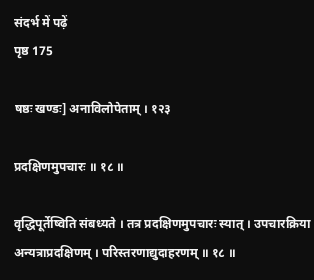संदर्भ में पढ़ें
पृष्ठ 175

षष्ठः खण्डः] अनाविलोपेताम् । १२३

प्रदक्षिणमुपचारः ॥ १८ ॥

वृद्धिपूर्तेष्विति संबध्यते । तत्र प्रदक्षिणमुपचारः स्यात् । उपचारक्रिया अन्यत्राप्रदक्षिणम् । परिस्तरणाद्युदाहरणम् ॥ १८ ॥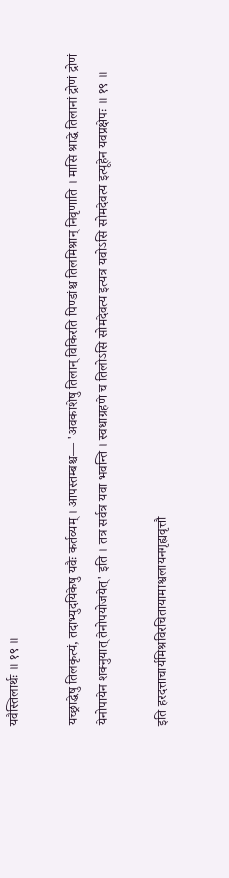यवैस्तिलार्थः ॥ १९ ॥

यच्छ्राद्धेषु तिलकृत्यं, तदाभ्युदयिकेषु यवैः कर्तव्यम् । आपस्तम्बश्च— 'अवकाशेषु तिलान् विकिरति पिण्डांश्च तिलमिश्रान् निवृणाति । मासि श्राद्धे तिलानां द्रोणं द्रोणं येनोपायेन शक्नुयात् तेनोपयोजयेत्' इति । तत्र सर्वत्र यवा भवन्ति । स्वधाग्रहणे च तिलोऽसि सोमदेवत्य इत्यत्र यवोऽसि सोमदेवत्य इत्यूहेन यवप्रक्षेपः ॥ १९ ॥

इति हरदत्ताचार्यमिश्रविरचितायामाश्वलायनगृह्यवृत्तौ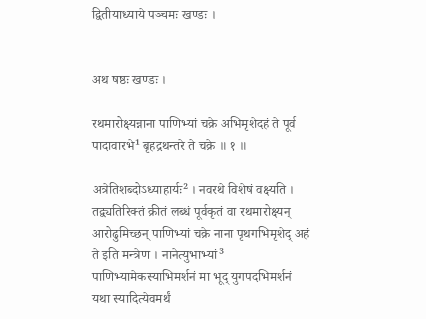द्वितीयाध्याये पञ्चमः खण्डः ।


अथ षष्ठः खण्डः ।

रथमारोक्ष्यन्नाना पाणिभ्यां चक्रे अभिमृशेदहं ते पूर्व पादावारभे¹ बृहद्रथन्तरे ते चक्रे ॥ १ ॥

अत्रेतिशब्दोऽध्याहार्यः² । नवरथे विशेषं वक्ष्यति । तद्व्यतिरिक्तं क्रीतं लब्धं पूर्वकृतं वा रथमारोक्ष्यन् आरोढुमिच्छन् पाणिभ्यां चक्रे नाना पृथगभिमृशेद् अहं ते इति मन्त्रेण । नानेत्युभाभ्यां³ पाणिभ्यामेकस्याभिमर्शनं मा भूद् युगपदभिमर्शनं यथा स्यादित्येवमर्थं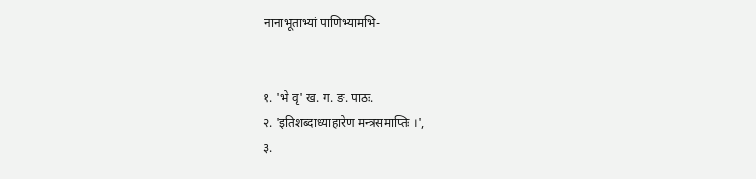नानाभूताभ्यां पाणिभ्यामभि-


१. 'भे वृ' ख. ग. ङ. पाठः.
२. 'इतिशब्दाध्याहारेण मन्त्रसमाप्तिः ।',
३.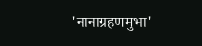'नानाग्रहणमुभा'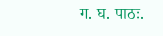ग. घ. पाठः.